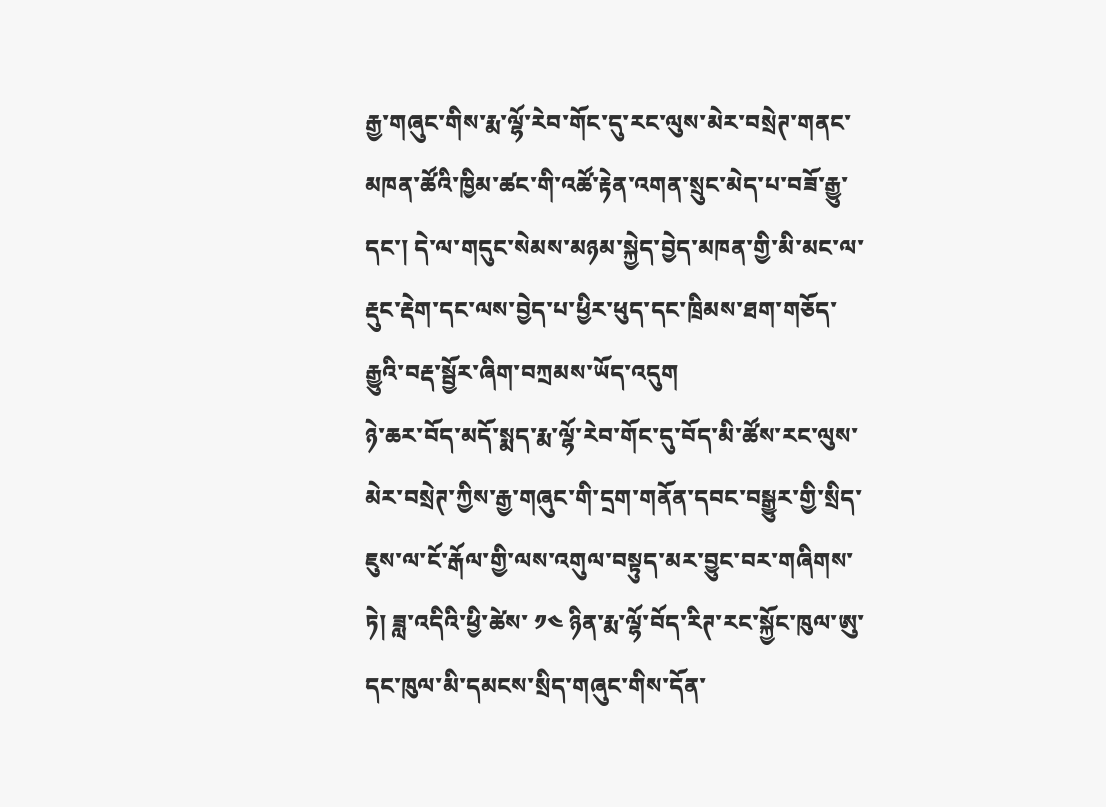རྒྱ་གཞུང་གིས་རྨ་ལྷོ་རེབ་གོང་དུ་རང་ལུས་མེར་བསྲེཊ་གནང་མཁན་ཚོའི་ཁྱིམ་ཚང་གི་འཚོ་རྟེན་འགན་སྲུང་མེད་པ་བཟོ་རྒྱུ་དང་། དེ་ལ་གདུང་སེམས་མཉམ་སྐྱེད་བྱེད་མཁན་གྱི་མི་མང་ལ་རྡུང་རྡེག་དང་ལས་བྱེད་པ་ཕྱིར་ཕུད་དང་ཁྲིམས་ཐག་གཅོད་རྒྱུའི་བརྡ་སྦྱོར་ཞིག་བཀྲམས་ཡོད་འདུག
ཉེ་ཆར་བོད་མདོ་སྨད་རྨ་ལྷོ་རེབ་གོང་དུ་བོད་མི་ཚོས་རང་ལུས་མེར་བསྲེཊ་ཀྱིས་རྒྱ་གཞུང་གི་དྲག་གནོན་དབང་བསྒྱུར་གྱི་སྲིད་ཇུས་ལ་ངོ་རྒོལ་གྱི་ལས་འགུལ་བསྟུད་མར་བྱུང་བར་གཞིགས་ཏེ། ཟླ་འདིའི་ཕྱི་ཚེས་ ༡༤ ཉིན་རྨ་ལྷོ་བོད་རིཊ་རང་སྐྱོང་ཁུལ་ཨུ་དང་ཁུལ་མི་དམངས་སྲིད་གཞུང་གིས་དོན་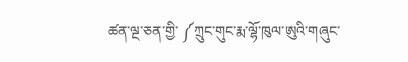ཚན་ལྔ་ཅན་གྱི་ ༼ཀྲུང་གུང་རྨ་ལྷོ་ཁུལ་ཨུའི་གཞུང་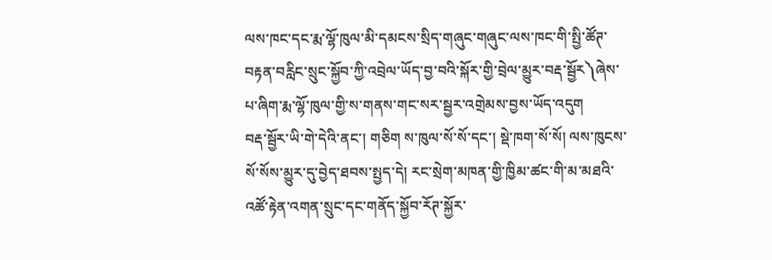ལས་ཁང་དང་རྨ་ལྷོ་ཁུལ་མི་དམངས་སྲིད་གཞུང་གཞུང་ལས་ཁང་གི་སྤྱི་ཚོཊ་བརྟན་བརླིང་སྲུང་སྐྱོབ་ཀྱི་འབྲེལ་ཡོད་བྱ་བའི་སྐོར་གྱི་བྲེལ་མྱུར་བརྡ་སྦྱོར༽ཞེས་པ་ཞིག་རྨ་ལྷོ་ཁུལ་གྱི་ས་གནས་གང་སར་སྦྱར་འགྲེམས་བྱས་ཡོད་འདུག
བརྡ་སྦྱོར་ཡི་གེ་དེའི་ནང་། གཅིག ས་ཁུལ་སོ་སོ་དང་། སྡེ་ཁག་སོ་སོ། ལས་ཁུངས་སོ་སོས་མྱུར་དུ་བྱེད་ཐབས་སྤྱད་དེ། རང་སྲེག་མཁན་གྱི་ཁྱིམ་ཚང་གི་མ་མཐའི་འཚོ་རྟེན་འགན་སྲུང་དང་གནོད་སྐྱོབ་རོཊ་སྐྱོར་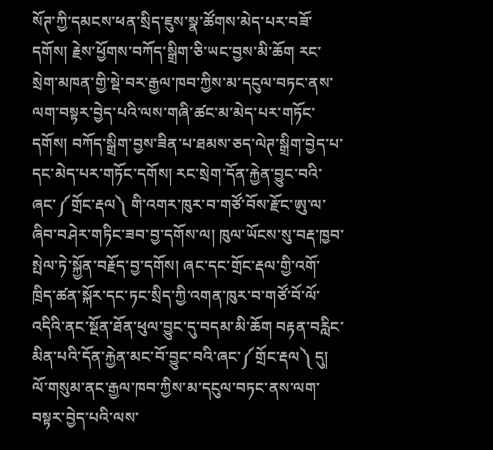སོཊ་ཀྱི་དམངས་ཕན་སྲིད་ཇུས་སྣ་ཚོགས་མེད་པར་བཟོ་དགོས། རྗེས་ཕྱོགས་བཀོད་སྒྲིག་ཅི་ཡང་བྱས་མི་ཆོག རང་སྲེག་མཁན་གྱི་སྡེ་བར་རྒྱལ་ཁབ་ཀྱིས་མ་དངུལ་བཏང་ནས་ལག་བསྟར་བྱེད་པའི་ལས་གཞི་ཚང་མ་མེད་པར་གཏོང་དགོས། བཀོད་སྒྲིག་བྱས་ཟིན་པ་ཐམས་ཅད་ལེཊ་སྒྲིག་བྱེད་པ་དང་མེད་པར་གཏོང་དགོས། རང་སྲེག་དོན་རྐྱེན་བྱུང་བའི་ཞང་༼གྲོང་རྡལ༽ གི་འགར་ཁུར་བ་གཙོ་བོས་རྫོང་ཨུ་ལ་ཞིབ་བཤེར་གཏིང་ཟབ་བྱ་དགོས་ལ། ཁུལ་ཡོངས་སུ་བརྡ་ཁྱབ་སྤེལ་ཏེ་སྐྱོན་བརྗོད་བྱ་དགོས། ཞང་དང་གྲོང་རྡལ་གྱི་འགོ་ཁྲིད་ཚན་སྐོར་དང་ཏང་སྲིད་ཀྱི་འགན་ཁུར་བ་གཙོ་བོ་ལོ་འདིའི་ནང་སྔོན་ཐོན་ཕུལ་བྱུང་དུ་བདམ་མི་ཆོག བརྟན་བརླིང་མིན་པའི་དོན་རྐྱེན་མང་བོ་བྱུང་བའི་ཞང་༼གྲོང་རྡལ༽ དུ། ལོ་གསུམ་ནང་རྒྱལ་ཁབ་ཀྱིས་མ་དངུལ་བཏང་ནས་ལག་བསྟར་བྱེད་པའི་ལས་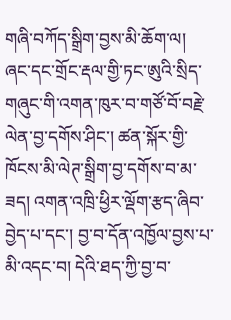གཞི་བཀོད་སྒྲིག་བྱས་མི་ཆོག་ལ། ཞང་དང་གྲོང་རྡལ་གྱི་ཏང་ཨུའི་སྲིད་གཞུང་གི་འགན་ཁུར་བ་གཙོ་བོ་བརྗེ་ལེན་བྱ་དགོས་ཤིང་། ཚན་སྐོར་གྱི་ཁོངས་མི་ལེཊ་སྒྲིག་བྱ་དགོས་བ་མ་ཟད། འགན་འཁྲི་ཕྱིར་ལྡོག་རྩད་ཞིབ་བྱེད་པ་དང་། བྱ་བ་དོན་འཁྱོལ་བྱས་པ་མི་འདང་བ། དེའི་ཐད་ཀྱི་བྱ་བ་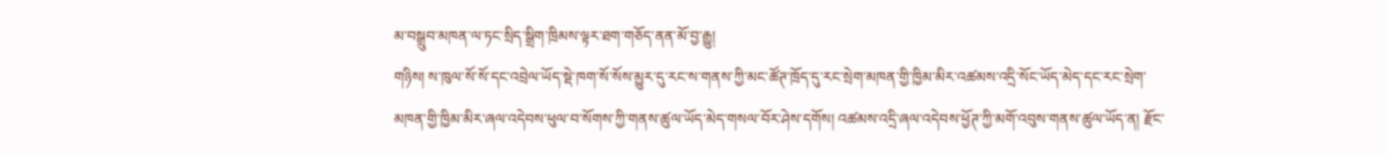མ་བསྒྲུབ་མཁན་ལ་ཏང་སྲིད་སྒྲིག་ཁྲིམས་ལྟར་ཐག་གཅོད་ནན་མོ་བྱ་རྒྱུ།
གཉིས། ས་ཁུལ་སོ་སོ་དང་འབྲེལ་ཡོད་སྡེ་ཁག་སོ་སོས་མྱུར་དུ་རང་ས་གནས་ཀྱི་མང་ཚོཊ་ཁྲོད་དུ་རང་སྲེག་མཁན་གྱི་ཁྱིམ་མིར་འཚམས་འདྲི་སོང་ཡོད་མེད་དང་རང་སྲེག་མཁན་གྱི་ཁྱིམ་མིར་ཞལ་འདེབས་ཕུལ་བ་སོགས་ཀྱི་གནས་ཚུལ་ཡོད་མེད་གསལ་བོར་ཤེས་དགོས། འཚམས་འདྲི་ཞལ་འདེབས་ཕྱོཊ་ཀྱི་མགོ་འབུས་གནས་ཚུལ་ཡོད་ན། རྫོང་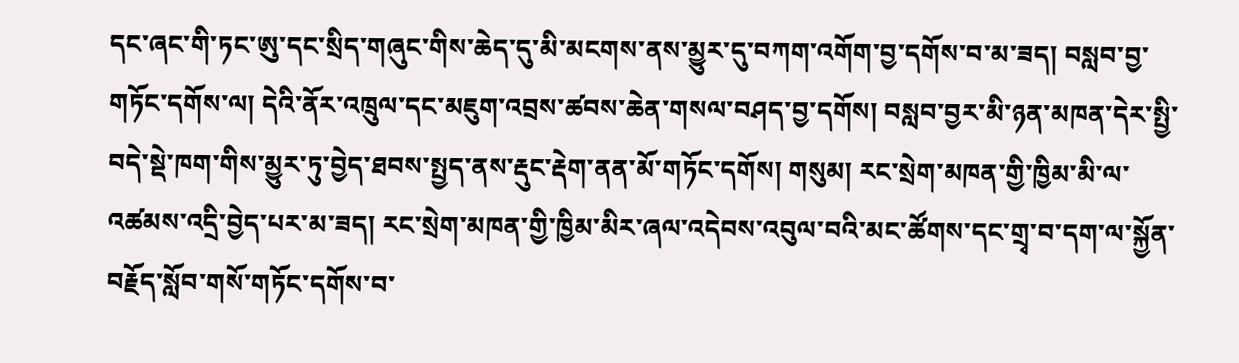དང་ཞང་གི་ཏང་ཨུ་དང་སྲིད་གཞུང་གིས་ཆེད་དུ་མི་མངགས་ནས་མྱུར་དུ་བཀག་འགོག་བྱ་དགོས་བ་མ་ཟད། བསླབ་བྱ་གཏོང་དགོས་ལ། དེའི་ནོར་འཁྲུལ་དང་མཇུག་འབྲས་ཚབས་ཆེན་གསལ་བཤད་བྱ་དགོས། བསླབ་བྱར་མི་ཉན་མཁན་དེར་སྤྱི་བདེ་སྡེ་ཁག་གིས་མྱུར་ཏུ་བྱེད་ཐབས་སྤྱད་ནས་རྡུང་རྡེག་ནན་མོ་གཏོང་དགོས། གསུམ། རང་སྲེག་མཁན་གྱི་ཁྱིམ་མི་ལ་འཚམས་འདྲི་བྱེད་པར་མ་ཟད། རང་སྲེག་མཁན་གྱི་ཁྱིམ་མིར་ཞལ་འདེབས་འབུལ་བའི་མང་ཚོགས་དང་གྲྭ་བ་དག་ལ་སྐྱོན་བརྗོད་སློབ་གསོ་གཏོང་དགོས་བ་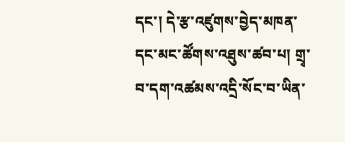དང་། དེ་རྩ་འཛུགས་བྱེད་མཁན་དང་མང་ཚོགས་འཐུས་ཚབ་པ། གྲྭ་བ་དག་འཚམས་འདྲི་སོང་བ་ཡིན་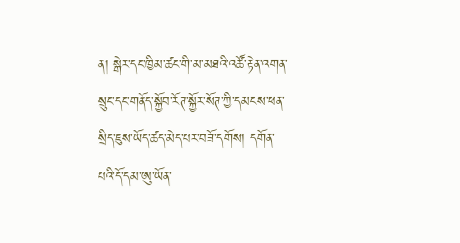ན། སྒེར་དང་ཁྱིམ་ཚང་གི་མ་མཐའི་འཚོ་རྟེན་འགན་སྲུང་དང་གནོད་སྐྱོབ་རོཊ་སྐྱོར་སོཊ་ཀྱི་དམངས་ཕན་སྲིད་ཇུས་ཡོད་ཚད་མེད་པར་བཟོ་དགོས། དགོན་པའི་དོ་དམ་ཨུ་ཡོན་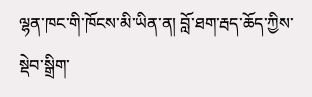ལྷན་ཁང་གི་ཁོངས་མི་ཡིན་ན། བློ་ཐག་རྦད་ཆོད་ཀྱིས་སྡེབ་སྒྲིག་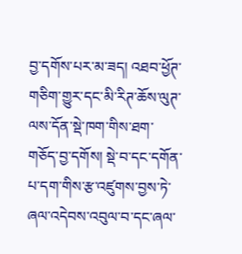བྱ་དགོས་པར་མ་ཟད། འཐབ་ཕྱོཊ་གཅིག་གྱུར་དང་མི་རིཊ་ཆོས་ལུཊ་ལས་དོན་སྡེ་ཁག་གིས་ཐག་གཅོད་བྱ་དགོས། སྡེ་བ་དང་དགོན་པ་དག་གིས་རྩ་འཛུགས་བྱས་ཏེ་ཞལ་འདེབས་འབུལ་བ་དང་ཞལ་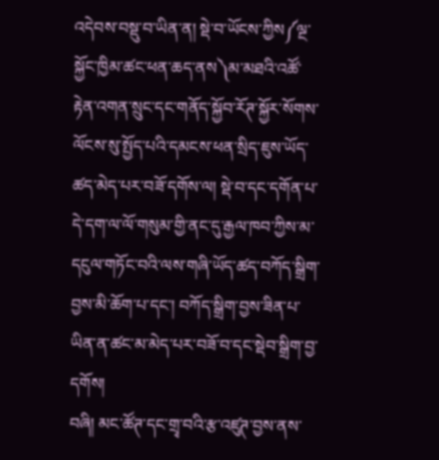འདེབས་བསྡུ་བ་ཡིན་ན། སྡེ་བ་ཡོངས་ཀྱིས༼ལྔ་སྐྱོང་ཁྱིམ་ཚང་ཕན་ཆད་ནས༽མ་མཐའི་འཚོ་རྟེན་འགན་སྲུང་དང་གནོད་སྐྱོབ་རོཊ་སྐྱོར་སོགས་ལོངས་སུ་སྤྱོད་པའི་དམངས་ཕན་སྲིད་ཇུས་ཡོད་ཚད་མེད་པར་བཟོ་དགོས་ལ། སྡེ་བ་དང་དགོན་པ་དེ་དག་ལ་ལོ་གསུམ་གྱི་ནང་དུ་རྒྱལ་ཁབ་ཀྱིས་མ་དངུལ་གཏོང་བའི་ལས་གཞི་ཡོད་ཚད་བཀོད་སྒྲིག་བྱས་མི་ཆོག་པ་དང་། བཀོད་སྒྲིག་བྱས་ཟིན་པ་ཡིན་ན་ཚང་མ་མེད་པར་བཟོ་བ་དང་སྡེབ་སྒྲིག་བྱ་དགོས།
བཞི། མང་ཚོཊ་དང་གྲྭ་བའི་རྩ་འཛུཊ་བྱས་ནས་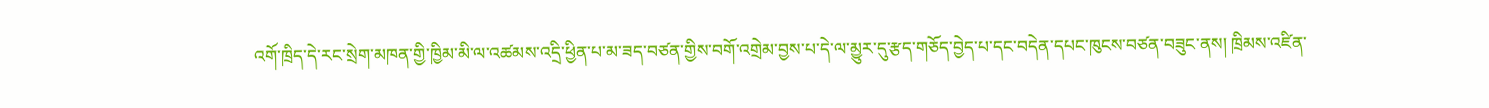འགོ་ཁྲིད་དེ་རང་སྲེག་མཁན་གྱི་ཁྱིམ་མི་ལ་འཚམས་འདྲི་ཕྱིན་པ་མ་ཟད་བཙན་གྱིས་བགོ་འགྲེམ་བྱས་པ་དེ་ལ་མྱུར་དུ་རྩད་གཅོད་བྱེད་པ་དང་བདེན་དཔང་ཁུངས་བཙན་བཟུང་ནས། ཁྲིམས་འཛིན་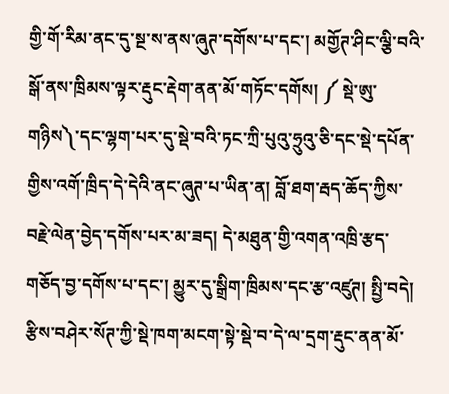གྱི་གོ་རིམ་ནང་དུ་སྔ་ས་ནས་ཞུཊ་དགོས་པ་དང་། མགྱོཊ་ཤིང་ལྕི་བའི་སྒོ་ནས་ཁྲིམས་ལྟར་རྡུང་རྡེག་ནན་མོ་གཏོང་དགོས། ༼ སྡེ་ཨུ་གཉིས༽་དང་ལྷག་པར་དུ་སྡེ་བའི་ཏང་ཀྲི་པུའུ་ཧྲུའུ་ཅི་དང་སྡེ་དཔོན་གྱིས་འགོ་ཁྲིད་དེ་དེའི་ནང་ཞུཊ་པ་ཡིན་ན། བློ་ཐག་རྦད་ཆོད་ཀྱིས་བརྗེ་ལེན་བྱེད་དགོས་པར་མ་ཟད། དེ་མཐུན་གྱི་འགན་འཁྲི་རྩད་གཅོད་བྱ་དགོས་པ་དང་། མྱུར་དུ་སྒྲིག་ཁྲིམས་དང་རྩ་འཛུཊ། སྤྱི་བདེ། རྩིས་བཤེར་སོཊ་ཀྱི་སྡེ་ཁག་མངག་སྟེ་སྡེ་བ་དེ་ལ་དྲག་རྡུང་ནན་མོ་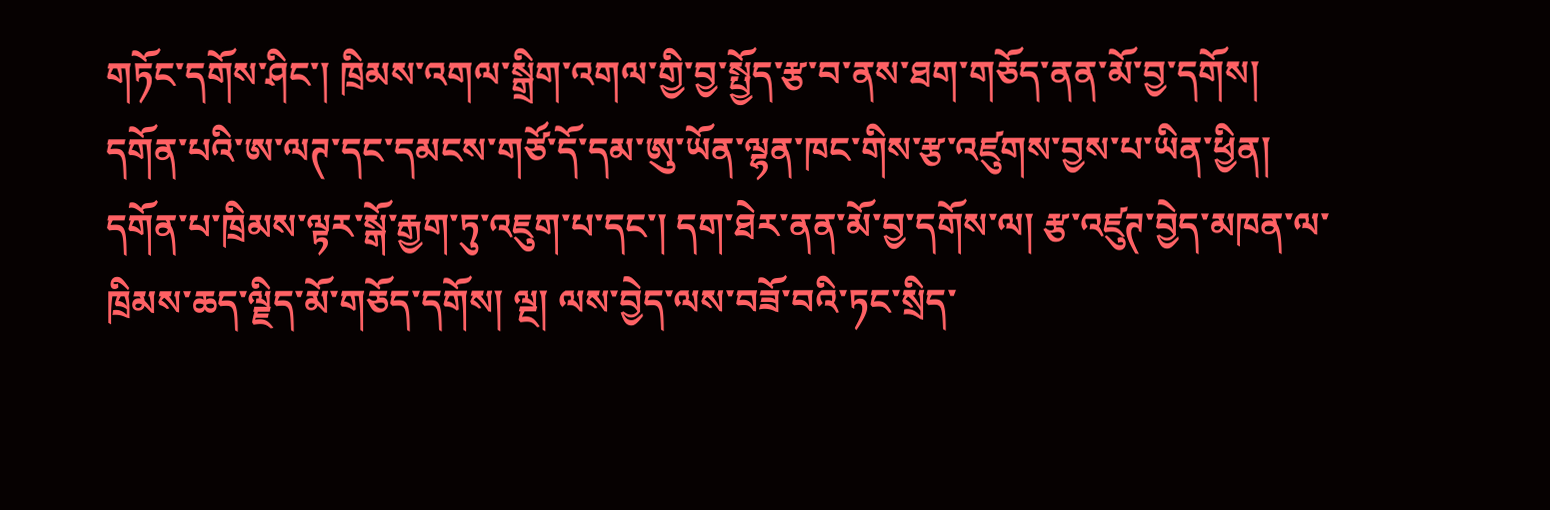གཏོང་དགོས་ཤིང་། ཁྲིམས་འགལ་སྒྲིག་འགལ་གྱི་བྱ་སྤྱོད་རྩ་བ་ནས་ཐག་གཅོད་ནན་མོ་བྱ་དགོས། དགོན་པའི་ཨ་ལཊ་དང་དམངས་གཙོ་དོ་དམ་ཨུ་ཡོན་ལྷན་ཁང་གིས་རྩ་འཛུགས་བྱས་པ་ཡིན་ཕྱིན། དགོན་པ་ཁྲིམས་ལྟར་སྒོ་རྒྱག་ཏུ་འཇུག་པ་དང་། དག་ཐེར་ནན་མོ་བྱ་དགོས་ལ། རྩ་འཛུཊ་བྱེད་མཁན་ལ་ཁྲིམས་ཆད་ལྗིད་མོ་གཅོད་དགོས། ལྔ། ལས་བྱེད་ལས་བཟོ་བའི་ཏང་སྲིད་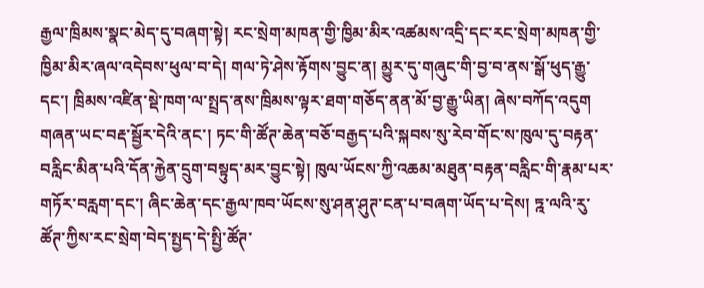རྒྱལ་ཁྲིམས་སྣང་མེད་དུ་བཞག་སྟེ། རང་སྲེག་མཁན་གྱི་ཁྱིམ་མིར་འཚམས་འདྲི་དང་རང་སྲེག་མཁན་གྱི་ཁྱིམ་མིར་ཞལ་འདེབས་ཕུལ་བ་དེ། གལ་ཏེ་ཤེས་རྟོགས་བྱུང་ན། མྱུར་དུ་གཞུང་གི་བྱ་བ་ནས་སྒོ་ཕུད་རྒྱུ་དང་། ཁྲིམས་འཛིན་སྡེ་ཁག་ལ་སྤྲད་ནས་ཁྲིམས་ལྟར་ཐག་གཅོད་ནན་མོ་བྱ་རྒྱུ་ཡིན། ཞེས་བཀོད་འདུག
གཞན་ཡང་བརྡ་སྦྱོར་དེའི་ནང་། ཏང་གི་ཚོཊ་ཆེན་བཅོ་བརྒྱད་པའི་སྐབས་སུ་རེབ་གོང་ས་ཁུལ་དུ་བརྟན་བརླིང་མིན་པའི་དོན་རྐྱེན་དྲུག་བསྟུད་མར་བྱུང་སྟེ། ཁུལ་ཡོངས་ཀྱི་འཆམ་མཐུན་བརྟན་བརླིང་གི་རྣམ་པར་གཏོར་བརླག་དང་། ཞིང་ཆེན་དང་རྒྱལ་ཁབ་ཡོངས་སུ་ཤན་ཤུཊ་ངན་པ་བཞག་ཡོད་པ་དེས། ཏྰ་ལའི་རུ་ཚོཊ་ཀྱིས་རང་སྲེག་བེད་སྤྱད་དེ་སྤྱི་ཚོཊ་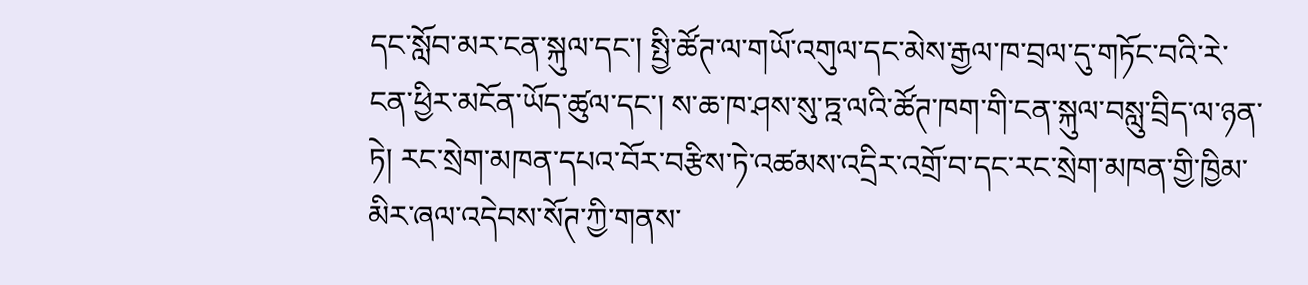དང་སློབ་མར་ངན་སྐུལ་དང་། སྤྱི་ཚོཊ་ལ་གཡོ་འགུལ་དང་མེས་རྒྱལ་ཁ་བྲལ་དུ་གཏོང་བའི་རེ་ངན་ཕྱིར་མངོན་ཡོད་ཚུལ་དང་། ས་ཆ་ཁ་ཤས་སུ་ཏྰ་ལའི་ཚོཊ་ཁག་གི་ངན་སྐུལ་བསླུ་བྲིད་ལ་ཉན་ཏེ། རང་སྲེག་མཁན་དཔའ་བོར་བརྩིས་ཏེ་འཚམས་འདྲིར་འགྲོ་བ་དང་རང་སྲེག་མཁན་གྱི་ཁྱིམ་མིར་ཞལ་འདེབས་སོཊ་ཀྱི་གནས་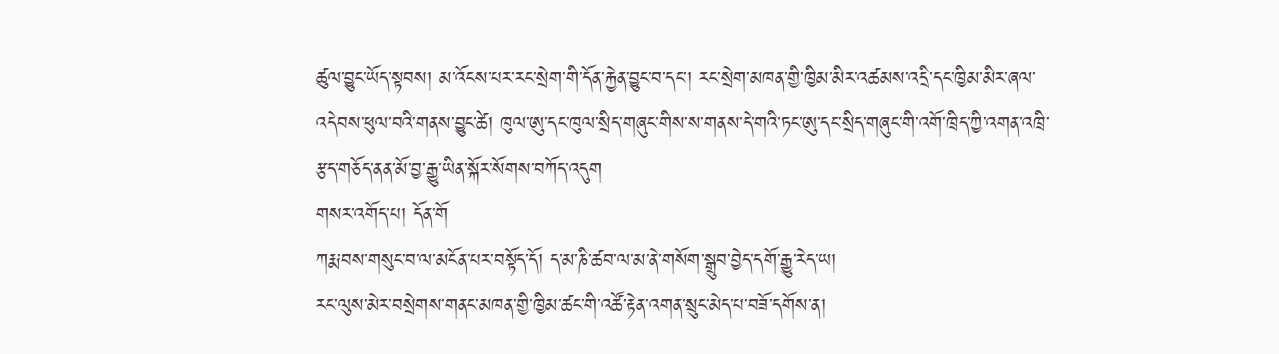ཚུལ་བྱུང་ཡོད་སྟབས། མ་འོངས་པར་རང་སྲེག་གི་དོན་རྐྱེན་བྱུང་བ་དང་། རང་སྲེག་མཁན་གྱི་ཁྱིམ་མིར་འཚམས་འདྲི་དང་ཁྱིམ་མིར་ཞལ་འདེབས་ཕུལ་བའི་གནས་བྱུང་ཚེ། ཁུལ་ཨུ་དང་ཁུལ་སྲིད་གཞུང་གིས་ས་གནས་དེ་གའི་ཏང་ཨུ་དང་སྲིད་གཞུང་གི་འགོ་ཁྲིད་ཀྱི་འགན་འཁྲི་རྩད་གཅོད་ནན་མོ་བྱ་རྒྱུ་ཡིན་སྐོར་སོགས་བཀོད་འདུག
གསར་འགོད་པ། དོན་གོ
ཀརྨ་བས་གསུང་བ་ལ་མངོན་པར་བསྟོད་དོ། ད་མ་ཎི་ཚབ་ལ་མ་ནེ་གསོག་སྒྲུབ་བྱེད་དགོ་རྒྱུ་རེད་ཡ།
རང་ལུས་མེར་བསྲེགས་གནང་མཁན་གྱི་ཁྱིམ་ཚང་གི་འཚོ་རྟེན་འགན་སྲུང་མེད་པ་བཟོ་དགོས་ན།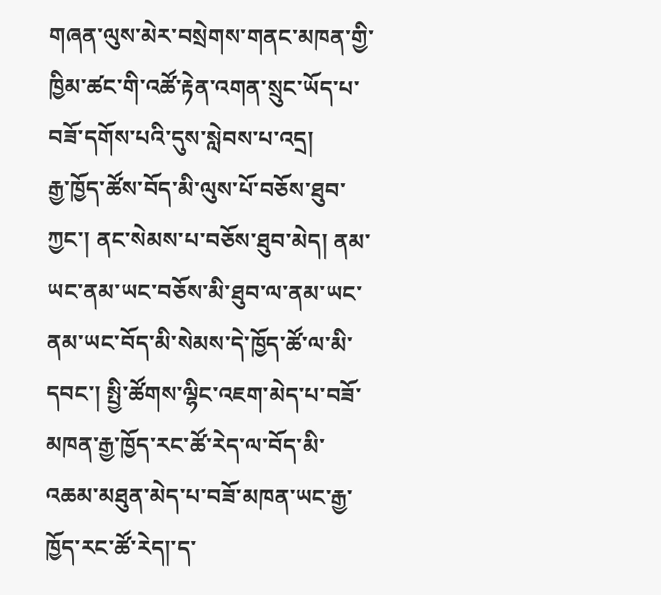གཞན་ལུས་མེར་བསྲེགས་གནང་མཁན་གྱི་ཁྱིམ་ཚང་གི་འཚོ་རྟེན་འགན་སྲུང་ཡོད་པ་བཟོ་དགོས་པའི་དུས་སླེབས་པ་འདྲ།
རྒྱ་ཁྱོད་ཚོས་བོད་མི་ལུས་པོ་བཅོས་ཐུབ་ཀྱང་། ནང་སེམས་པ་བཅོས་ཐུབ་མེད། ནམ་ཡང་ནམ་ཡང་བཅོས་མི་ཐུབ་ལ་ནམ་ཡང་ནམ་ཡང་བོད་མི་སེམས་དེ་ཁྱོད་ཚོ་ལ་མི་དབང་། སྤྱི་ཚོགས་ལྷིང་འཇག་མེད་པ་བཟོ་མཁན་རྒྱ་ཁྱོད་རང་ཚོ་རེད་ལ་བོད་མི་འཆམ་མཐུན་མེད་པ་བཟོ་མཁན་ཡང་རྒྱ་ཁྱོད་རང་ཚོ་རེད།་ད་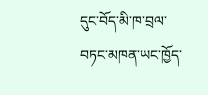དུང་བོད་མི་ཁ་བྲལ་བཏང་མཁན་ཡང་ཁྱོད་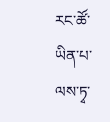རང་ཚོ་ཡིན་པ་ལས་ཏྭ་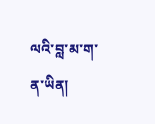ལའི་བླ་མ་ག་ན་ཡིན།